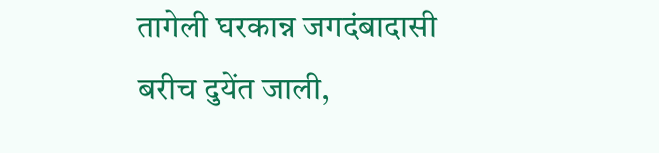तागेली घरकान्न जगदंबादासी बरीच दुयेंत जाली,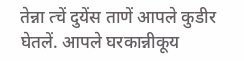तेन्ना त्चें दुयेंस ताणें आपले कुडीर घेतलें. आपले घरकान्नीकूय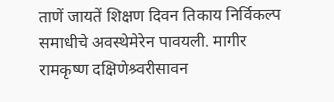ताणें जायतें शिक्षण दिवन तिकाय निर्विकल्प समाधीचे अवस्थेमेरेन पावयली. मागीर रामकृष्ण दक्षिणेश्र्वरीसावन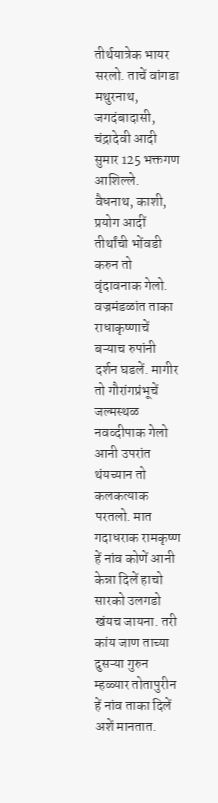तीर्थयात्रेक भायर सरलो. ताचें वांगडा मथुरनाथ, जगदंबादासी, चंद्रादेवी आदी सुमार 125 भक्तगण आशिल्ले. वैधनाथ, काशी, प्रयोग आदीं तीर्थांची भोंवडी करुन तो वृंदावनाक गेलो. वज्रमंडळांत ताका राधाकृष्णाचें बऱ्याच रुपांनी दर्शन घडलें. मागीर तो गौरांगप्रंभूचें जल्मस्थळ नवव्दीपाक गेलो आनी उपरांत थंयच्यान तो कलकत्याक परतलो. मात गदाधराक रामकृष्ण हें नांव कोणें आनी केन्ना दिलें हाचो सारको उलगडो खंयच जायना. तरी कांय जाण ताच्या दुसऱ्या गुरुन म्हळ्यार तोतापुरीन हें नांव ताका दिलें अशें मानतात.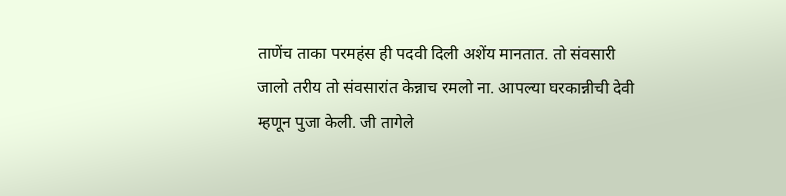ताणेंच ताका परमहंस ही पदवी दिली अशेंय मानतात. तो संवसारी जालो तरीय तो संवसारांत केन्नाच रमलो ना. आपल्या घरकान्नीची देवी म्हणून पुजा केली. जी तागेले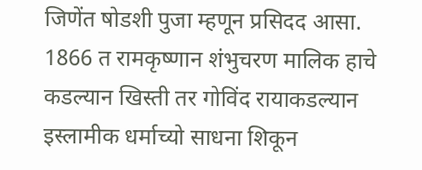जिणेंत षोडशी पुजा म्हणून प्रसिदद आसा. 1866 त रामकृष्णान शंभुचरण मालिक हाचे कडल्यान खिस्ती तर गोविंद रायाकडल्यान इस्लामीक धर्माच्यो साधना शिकून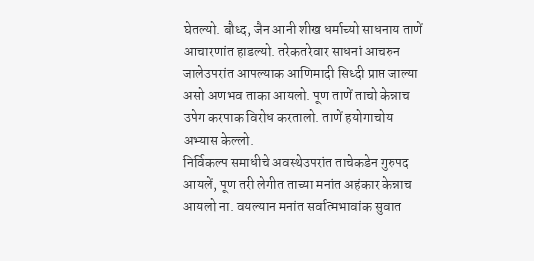घेतल्यो. बौध्द, जैन आनी शीख धर्माच्यो साधनाय ताणें आचारणांत हाडल्यो. तरेकतरेवार साधनां आचरुन जालेउपरांत आपल्याक आणिमादी सिध्दी प्राप्त जाल्या असो अणभव ताका आयलो. पूण ताणें ताचो केन्नाच उपेग करपाक विरोध करतालो. ताणें हयोगाचोय अभ्यास केल्लो.
निर्विकल्प समाधीचे अवस्थेउपरांत ताचेकडेन गुरुपद आयलें, पूण तरी लेगीत ताच्या मनांत अहंकार केन्नाच आयलो ना. वयल्यान मनांत सर्वात्मभावांक सुवात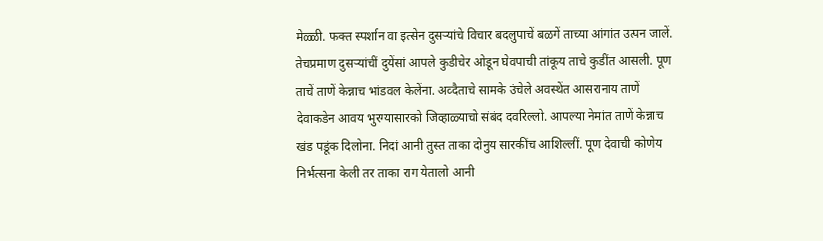मेळ्ळी. फक्त स्पर्शान वा इत्सेन दुसऱ्यांचे विचार बदलुपाचें बळगें ताच्या आंगांत उत्पन जालें. तेचप्रमाण दुसऱ्यांचीं दुयेंसां आपले कुडीचेर ओडून घेवपाची तांकूय ताचे कुडींत आसली. पूण ताचें ताणें केन्नाच भांडवल केलेंना. अव्दैताचे सामके उंचेले अवस्थेंत आसरानाय ताणें देवाकडेन आवय भुरग्यासारको जिव्हाळ्याचो संबंद दवरिल्लो. आपल्या नेमांत ताणें केन्नाच खंड पडूंक दिलोना. निदां आनी तुस्त ताका दोनुय सारकींच आशिल्लीं. पूण देवाची कोणेय निर्भत्सना केली तर ताका राग येतालो आनी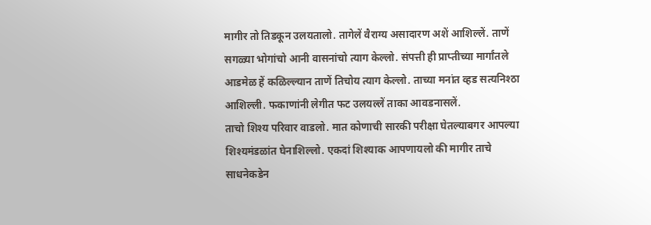मागीर तो तिडकून उलयतालो. तागेलें वैराग्य असादारण अशें आशिल्लें. ताणें सगळ्या भोगांचो आनी वासनांचो त्याग केल्लो. संपत्ती ही प्राप्तीच्या मार्गांतले आडमेळ हें कळिल्ल्यान ताणें तिचोय त्याग केल्लो. ताच्या मनांत व्हड सत्यनिश्ठा आशिल्ली. फकाणांनी लेगीत फट उलयल्लें ताका आवडनासलें.
ताचो शिश्य परिवार वाडलो. मात कोणाची सारकी परीक्षा घेतल्याबगर आपल्या शिश्यमंडळांत घेनाशिल्लो. एकदां शिश्याक आपणायलो की मागीर ताचे साधनेकडेन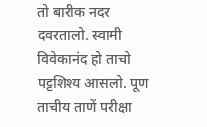तो बारीक नदर दवरतालो. स्वामी विवेकानंद हो ताचो पट्टशिश्य आसलो. पूण ताचीय ताणें परीक्षा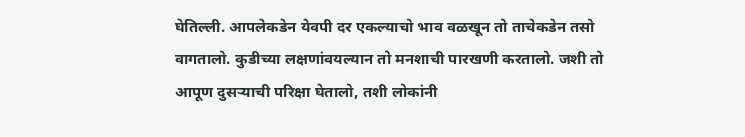घेतिल्ली. आपलेकडेन येवपी दर एकल्याचो भाव वळखून तो ताचेकडेन तसो वागतालो. कुडीच्या लक्षणांवयल्यान तो मनशाची पारखणी करतालो. जशी तो आपूण दुसऱ्याची परिक्षा घेतालो, तशी लोकांनी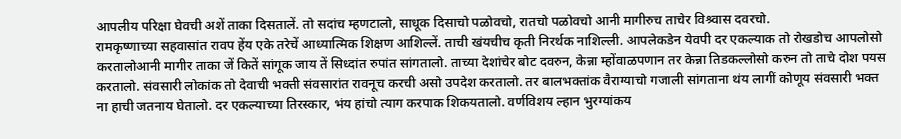आपलीय परिक्षा घेवची अशें ताका दिसतालें. तो सदांच म्हणटालो, साधूक दिसाचो पळोवचो, रातचो पळोवचो आनी मागीरुच ताचेर विश्र्वास दवरचो.
रामकृष्णाच्या सहवासांत रावप हेंय एके तरेचें आध्यात्मिक शिक्षण आशिल्लें. ताची खंयचीच कृती निरर्थक नाशिल्ली. आपलेकडेन येवपी दर एकल्याक तो रोखडोच आपलोसो करतालोआनी मागीर ताका जें कितें सांगूक जाय तें सिध्दांत रुपांत सांगतालो. ताच्या देशांचेर बोट दवरुन, केन्ना म्होंवाळपणान तर केन्ना तिडकल्लोसो करुन तो ताचे दोश पयस करतालो. संवसारी लोकांक तो देवाची भक्ती संवसारांत रावनूच करची असो उपदेश करतालो. तर बालभक्तांक वैराग्याचो गजाली सांगताना थंय लागीं कोणूय संवसारी भक्त ना हाची जतनाय घेतालो. दर एकल्याच्या तिरस्कार, भंय हांचो त्याग करपाक शिकयतालो. वर्णविशय ल्हान भुरग्यांकय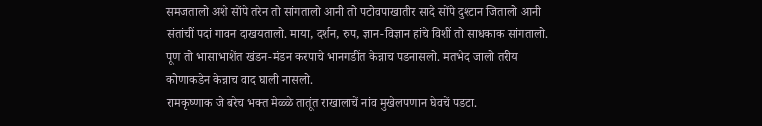समजतालो अशे सोंपे तरेन तो सांगतालो आनी तो पटोवपाखातीर सादे सोंपे दुश्टान जितालो आनी संतांचीं पदां गावन दाखयतालो. माया, दर्शन, रुप, ज्ञान-विज्ञान हांचे विशीं तो साधकाक सांगतालो. पूण तो भासाभाशेंत खंडन-मंडन करपाचे भानगडींत केन्नाच पडनासलो. मतभेद जालो तरीय कोणाकडेन केन्नाच वाद घाली नासलो.
रामकृष्णाक जे बरेच भक्त मेळ्ळे तातूंत राखालाचें नांव मुखेलपणान घेवचें पडटा.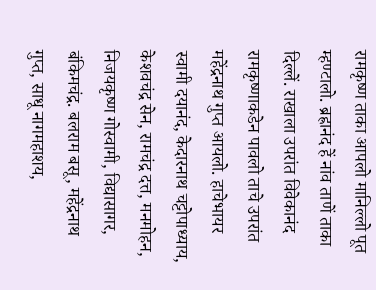रामकृष्ण ताका आपलो मानिल्लो पूत म्हण्टालो. ब्रह्रानंद हें नांव ताणें ताका दिल्लें. राखाला उपरांत विवेकानंद रामकृष्णाकडेन पावलो ताचे उपरांत महेंद्रनाथ गुप्त आयलो. हाचेभायर स्वामी दयानंद, केदारनाथ चट्टोपाध्याय, केशवचंद्र सेन, रामचंद्र दत्त, मनमोहन, निजयकृष्ण गोस्वामी, विद्यासागर, बंकिमचंद्र. बलराम बसू, महेंद्रनाथ गुप्त, साधू नागमहाशय,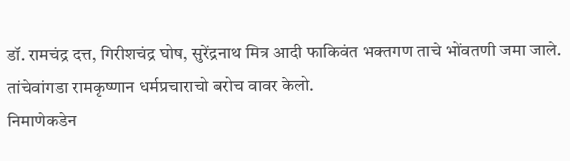डॉ. रामचंद्र दत्त, गिरीशचंद्र घोष, सुरेंद्रनाथ मित्र आदी फाकिवंत भक्तगण ताचे भोंवतणी जमा जाले. तांचेवांगडा रामकृष्णान धर्मप्रचाराचो बरोच वावर केलो.
निमाणेकडेन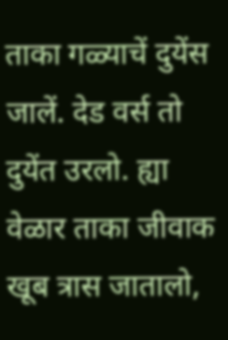ताका गळ्याचें दुयेंस जालें. देड वर्स तो दुयेंत उरलो. ह्या वेळार ताका जीवाक खूब त्रास जातालो,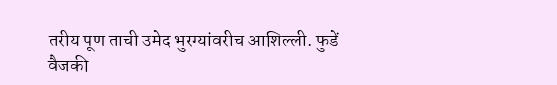तरीय पूण ताची उमेद भुरग्यांवरीच आशिल्ली. फुडें वैजकी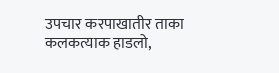उपचार करपाखातीर ताका कलकत्याक हाडलो,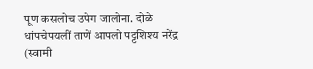पूण कसलोच उपेग जालोना. दोळे धांपचेपयलीं ताणें आपलो पट्टशिश्य नरेंद्र (स्वामी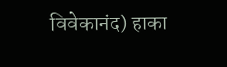विवेकानंद) हाका